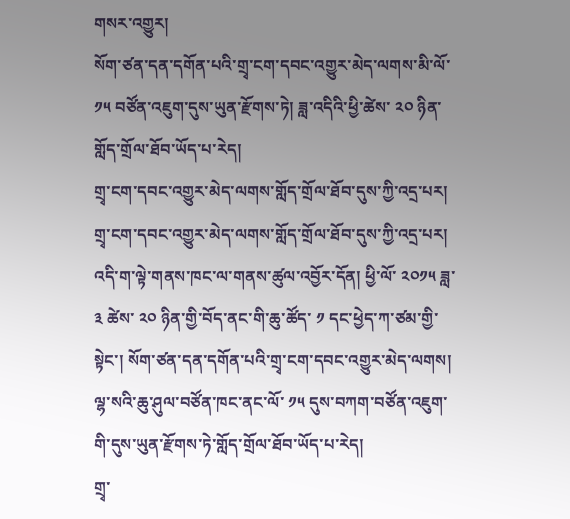གསར་འགྱུར།
སོག་ཙན་དན་དགོན་པའི་གྲྭ་ངག་དབང་འགྱུར་མེད་ལགས་མི་ལོ་ ༡༥ བཙོན་འཇུག་དུས་ཡུན་རྫོགས་ཏེ། ཟླ་འདིའི་ཕྱི་ཚེས་ ༢༠ ཉིན་གློད་གྲོལ་ཐོབ་ཡོད་པ་རེད།
གྲྭ་ངག་དབང་འགྱུར་མེད་ལགས་གློད་གྲོལ་ཐོབ་དུས་ཀྱི་འདྲ་པར།
གྲྭ་ངག་དབང་འགྱུར་མེད་ལགས་གློད་གྲོལ་ཐོབ་དུས་ཀྱི་འདྲ་པར།
འདི་ག་ལྟེ་གནས་ཁང་ལ་གནས་ཚུལ་འབྱོར་དོན། ཕྱི་ལོ་ ༢༠༡༥ ཟླ་ ༣ ཚེས་ ༢༠ ཉིན་གྱི་བོད་ནང་གི་ཆུ་ཚོད་ ༡ དང་ཕྱེད་ཀ་ཙམ་གྱི་སྟེང་། སོག་ཙན་དན་དགོན་པའི་གྲྭ་ངག་དབང་འགྱུར་མེད་ལགས། ལྷ་སའི་ཆུ་ཤུལ་བཙོན་ཁང་ནང་ལོ་ ༡༥ དུས་བཀག་བཙོན་འཇུག་གི་དུས་ཡུན་རྫོགས་ཏེ་གློད་གྲོལ་ཐོབ་ཡོད་པ་རེད།
གྲྭ་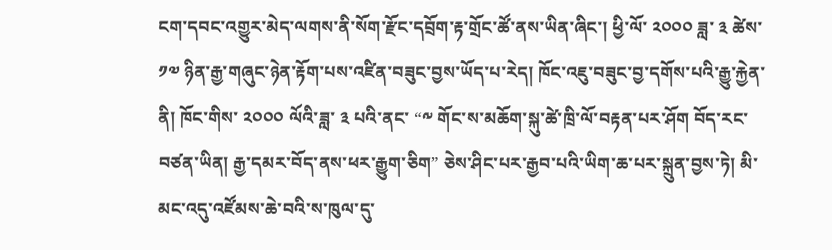ངག་དབང་འགྱུར་མེད་ལགས་ནི་སོག་རྫོང་དབྲོག་རྟ་གྲོང་ཚོ་ནས་ཡིན་ཞིང་། ཕྱི་ལོ་ ༢༠༠༠ ཟླ་ ༣ ཚེས་ ༡༧ ཉིན་རྒྱ་གཞུང་ཉེན་རྟོག་པས་འཛིན་བཟུང་བྱས་ཡོད་པ་རེད། ཁོང་འཇུ་བཟུང་བྱ་དགོས་པའི་རྒྱུ་རྐྱེན་ནི། ཁོང་གིས་ ༢༠༠༠ ལོའི་ཟླ་ ༣ པའི་ནང་ “༸ གོང་ས་མཆོག་སྐུ་ཚེ་ཁྲི་ལོ་བརྟན་པར་ཤོག བོད་རང་བཙན་ཡིན། རྒྱ་དམར་བོད་ནས་ཕར་རྒྱུག་ཅིག” ཅེས་ཤིང་པར་རྒྱབ་པའི་ཡིག་ཆ་པར་སྐྲུན་བྱས་ཏེ། མི་མང་འདུ་འཛོམས་ཆེ་བའི་ས་ཁུལ་དུ་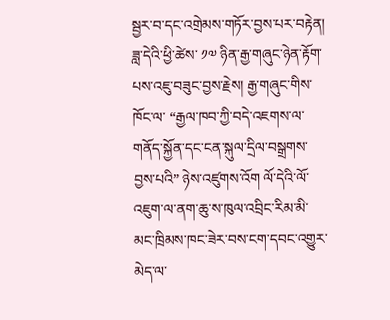སྦྱར་བ་དང་འགྲེམས་གཏོར་བྱས་པར་བརྟེན། ཟླ་དེའི་ཕྱི་ཚེས་ ༡༧ ཉིན་རྒྱ་གཞུང་ཉེན་རྟོག་པས་འཇུ་བཟུང་བྱས་རྗེས། རྒྱ་གཞུང་གིས་ཁོང་ལ་ “རྒྱལ་ཁབ་ཀྱི་བདེ་འཇགས་ལ་གནོད་སྐྱོན་དང་ངན་སྐུལ་དྲིལ་བསྒྲགས་བྱས་པའི” ཉེས་འཛུགས་འོག ལོ་དེའི་ལོ་འཇུག་ལ་ནག་ཆུ་ས་ཁུལ་འབྲིང་རིམ་མི་མང་ཁྲིམས་ཁང་ཟེར་བས་ངག་དབང་འགྱུར་མེད་ལ་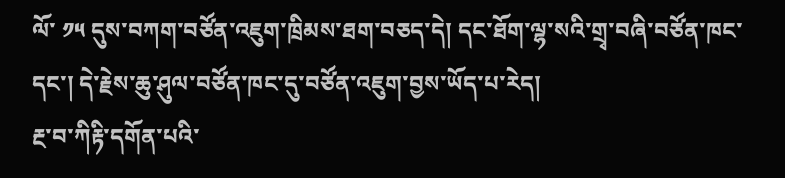ལོ་ ༡༥ དུས་བཀག་བཙོན་འཇུག་ཁྲིམས་ཐག་བཅད་དེ། དང་ཐོག་ལྷ་སའི་གྲྭ་བཞི་བཙོན་ཁང་དང་། དེ་རྗེས་ཆུ་ཤུལ་བཙོན་ཁང་དུ་བཙོན་འཇུག་བྱས་ཡོད་པ་རེད།
རྔ་བ་ཀིརྟི་དགོན་པའི་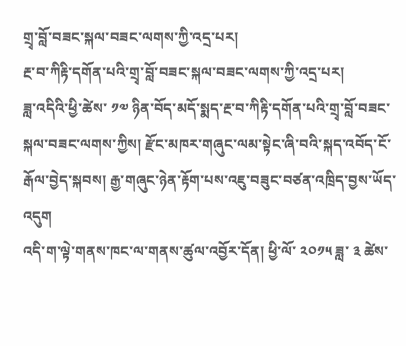གྲྭ་བློ་བཟང་སྐལ་བཟང་ལགས་ཀྱི་འདྲ་པར།
རྔ་བ་ཀིརྟི་དགོན་པའི་གྲྭ་བློ་བཟང་སྐལ་བཟང་ལགས་ཀྱི་འདྲ་པར།
ཟླ་འདིའི་ཕྱི་ཚེས་ ༡༧ ཉིན་བོད་མདོ་སྨད་རྔ་བ་ཀིརྟི་དགོན་པའི་གྲྭ་བློ་བཟང་སྐལ་བཟང་ལགས་ཀྱིས། རྫོང་མཁར་གཞུང་ལམ་སྟེང་ཞི་བའི་སྐད་འབོད་ངོ་རྒོལ་བྱེད་སྐབས། རྒྱ་གཞུང་ཉེན་རྟོག་པས་འཇུ་བཟུང་བཙན་འཁྲིད་བྱས་ཡོད་འདུག
འདི་ག་ལྟེ་གནས་ཁང་ལ་གནས་ཚུལ་འབྱོར་དོན། ཕྱི་ལོ་ ༢༠༡༥ ཟླ་ ༣ ཚེས་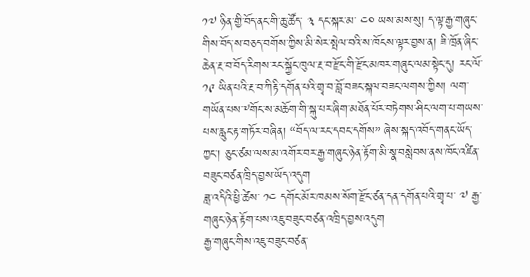༡༧ ཉིན་གྱི་བོད་ནང་གི་ཆུ་ཚོད་ ༣ དང་སྐར་མ་ ༤༠ ཡས་མས་སུ། ད་ལྟ་རྒྱ་གཞུང་གིས་བོད་ས་བཅད་བགོས་ཀྱིས་མི་སེར་སྤེལ་བའི་ས་ཁོངས་ལྟར་བྱས་ན། ཟི་ཁྲོན་ཞིང་ཆེན་རྔ་བ་བོད་རིགས་རང་སྐྱོང་ཁུལ་རྔ་བ་རྫོང་གི་རྫོང་མཁར་གཞུང་ལམ་སྟེང་དུ། རང་ལོ་ ༡༩ ཡིན་པའི་རྔ་བ་ཀིརྟི་དགོན་པའི་གྲྭ་བ་བློ་བཟང་སྐལ་བཟང་ལགས་ཀྱིས། ལག་གཡོན་པས་༸གོང་ས་མཆོག་གི་སྐུ་པར་ཞིག་མཐོན་པོར་བཏེགས་ཤིང་ལག་པ་གཡས་པས་རླུང་རྟ་གཏོར་བཞིན། “བོད་ལ་རང་དབང་དགོས” ཞེས་སྐད་འབོད་གནང་ཡོད་ཀྱང་། ཅུང་ཙམ་ལས་མ་འགོར་བར་རྒྱ་གཞུང་ཉེན་རྟོག་མི་སྣ་བསླེབས་ནས་ཁོང་འཛིན་བཟུང་བཙན་ཁྲིད་བྱས་ཡོད་འདུག
ཟླ་འདིའི་ཕྱི་ཚེས་ ༡༤ དགོང་མོར་ཁམས་སོག་རྫོང་ཙན་དན་དགོན་པའི་གྲྭ་པ་ ༧ རྒྱ་གཞུང་ཉེན་རྟོག་པས་འཇུ་བཟུང་བཙན་འཁྲིད་བྱས་འདུག
རྒྱ་གཞུང་གིས་འཇུ་བཟུང་བཙན་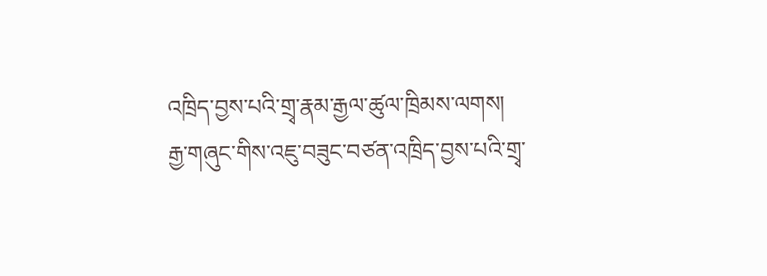འཁྲིད་བྱས་པའི་གྲྭ་རྣམ་རྒྱལ་ཚུལ་ཁྲིམས་ལགས།
རྒྱ་གཞུང་གིས་འཇུ་བཟུང་བཙན་འཁྲིད་བྱས་པའི་གྲྭ་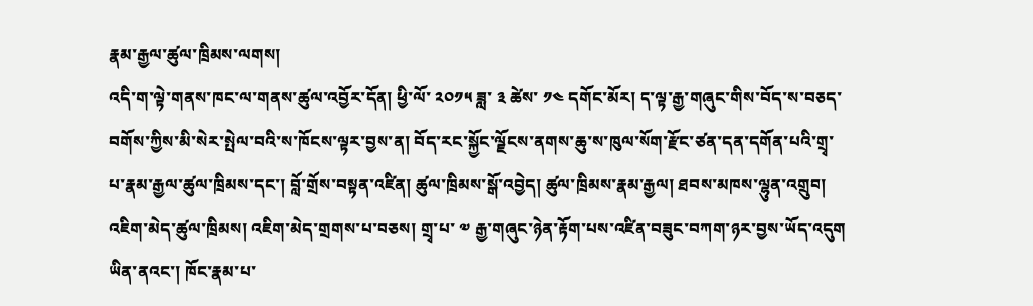རྣམ་རྒྱལ་ཚུལ་ཁྲིམས་ལགས།
འདི་ག་ལྟེ་གནས་ཁང་ལ་གནས་ཚུལ་འབྱོར་དོན། ཕྱི་ལོ་ ༢༠༡༥ ཟླ་ ༣ ཚེས་ ༡༤ དགོང་མོར། ད་ལྟ་རྒྱ་གཞུང་གིས་བོད་ས་བཅད་བགོས་ཀྱིས་མི་སེར་སྤེལ་བའི་ས་ཁོངས་ལྟར་བྱས་ན། བོད་རང་སྐྱོང་ལྗོངས་ནགས་ཆུ་ས་ཁུལ་སོག་རྫོང་ཙན་དན་དགོན་པའི་གྲྭ་པ་རྣམ་རྒྱལ་ཚུལ་ཁྲིམས་དང་། བློ་གྲོས་བསྟན་འཛིན། ཚུལ་ཁྲིམས་སྒོ་འབྱེད། ཚུལ་ཁྲིམས་རྣམ་རྒྱལ། ཐབས་མཁས་ལྷུན་འགྲུབ། འཇིག་མེད་ཚུལ་ཁྲིམས། འཇིག་མེད་གྲགས་པ་བཅས། གྲྭ་པ་ ༧ རྒྱ་གཞུང་ཉེན་རྟོག་པས་འཛིན་བཟུང་བཀག་ཉར་བྱས་ཡོད་འདུག ཡིན་ནའང་། ཁོང་རྣམ་པ་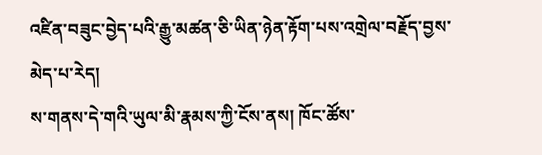འཛིན་བཟུང་བྱེད་པའི་རྒྱུ་མཚན་ཅི་ཡིན་ཉེན་རྟོག་པས་འགྲེལ་བརྗོད་བྱས་མེད་པ་རེད།
ས་གནས་དེ་གའི་ཡུལ་མི་རྣམས་ཀྱི་ངོས་ནས། ཁོང་ཚོས་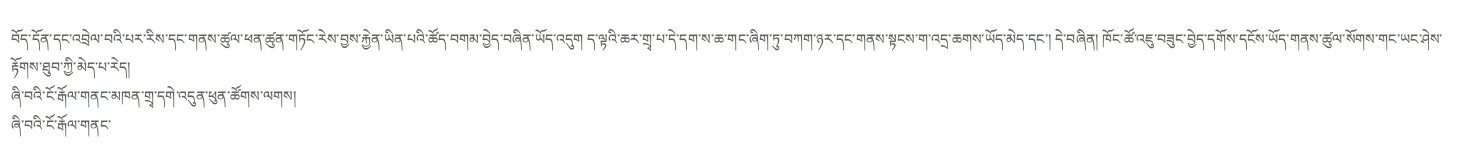བོད་དོན་དང་འབྲེལ་བའི་པར་རིས་དང་གནས་ཚུལ་ཕན་ཚུན་གཏོང་རེས་བྱས་རྐྱེན་ཡིན་པའི་ཚོད་བགམ་བྱེད་བཞིན་ཡོད་འདུག ད་ལྟའི་ཆར་གྲྭ་པ་དེ་དག་ས་ཆ་གང་ཞིག་ཏུ་བཀག་ཉར་དང་གནས་སྟངས་ག་འདྲ་ཆགས་ཡོད་མེད་དང་། དེ་བཞིན། ཁོང་ཚོ་འཇུ་བཟུང་བྱེད་དགོས་དངོས་ཡོད་གནས་ཚུལ་སོགས་གང་ཡང་ཤེས་རྟོགས་ཐུབ་ཀྱི་མེད་པ་རེད།
ཞི་བའི་ངོ་རྒོལ་གནང་མཁན་གྲྭ་དགེ་འདུན་ཕུན་ཚོགས་ལགས།
ཞི་བའི་ངོ་རྒོལ་གནང་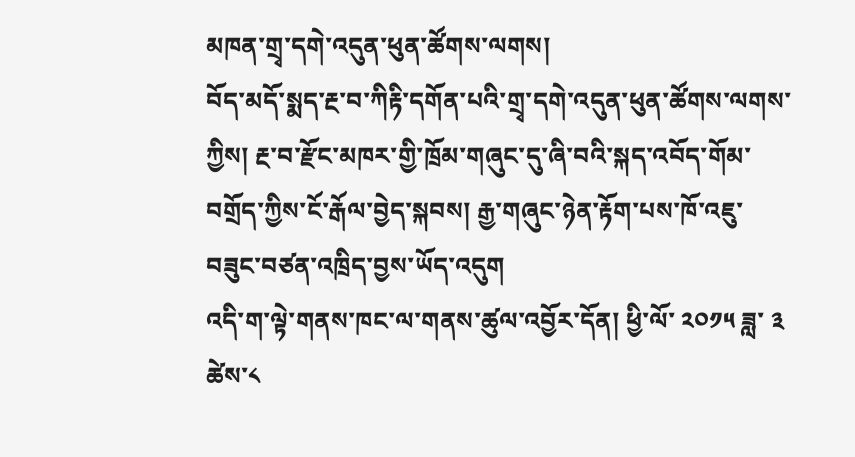མཁན་གྲྭ་དགེ་འདུན་ཕུན་ཚོགས་ལགས།
བོད་མདོ་སྨད་རྔ་བ་ཀིརྟི་དགོན་པའི་གྲྭ་དགེ་འདུན་ཕུན་ཚོགས་ལགས་ཀྱིས། རྔ་བ་རྫོང་མཁར་གྱི་ཁྲོམ་གཞུང་དུ་ཞི་བའི་སྐད་འབོད་གོམ་བགྲོད་ཀྱིས་ངོ་རྒོལ་བྱེད་སྐབས། རྒྱ་གཞུང་ཉེན་རྟོག་པས་ཁོ་འཇུ་བཟུང་བཙན་འཁྲིད་བྱས་ཡོད་འདུག
འདི་ག་ལྟེ་གནས་ཁང་ལ་གནས་ཚུལ་འབྱོར་དོན། ཕྱི་ལོ་ ༢༠༡༥ ཟླ་ ༣ ཚེས་༨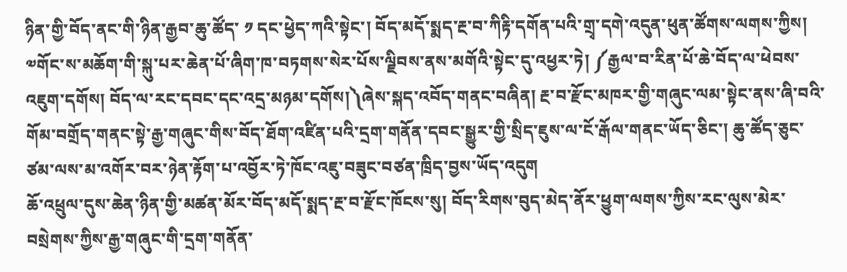ཉིན་གྱི་བོད་ནང་གི་ཉིན་རྒྱབ་ཆུ་ཚོད་ ༡ དང་ཕྱེད་ཀའི་སྟེང་། བོད་མདོ་སྨད་རྔ་བ་ཀིརྟི་དགོན་པའི་གྲྭ་དགེ་འདུན་ཕུན་ཚོགས་ལགས་ཀྱིས། ༧གོང་ས་མཆོག་གི་སྐུ་པར་ཆེན་པོ་ཞིག་ཁ་བཏགས་སེར་པོས་ལྗིབས་ནས་མགོའི་སྟེང་དུ་འཕྱར་ཏེ། ༼རྒྱལ་བ་རིན་པོ་ཆེ་བོད་ལ་ཕེབས་འཇུག་དགོས། བོད་ལ་རང་དབང་དང་འདྲ་མཉམ་དགོས།༽ཞེས་སྐད་འབོད་གནང་བཞིན། རྔ་བ་རྫོང་མཁར་གྱི་གཞུང་ལམ་སྟེང་ནས་ཞི་བའི་གོམ་བགྲོད་གནང་སྟེ་རྒྱ་གཞུང་གིས་བོད་ཐོག་འཛིན་པའི་དྲག་གནོན་དབང་སྒྱུར་གྱི་སྲིད་ཇུས་ལ་ངོ་རྒོལ་གནང་ཡོད་ཅིང་། ཆུ་ཚོད་ཅུང་ཙམ་ལས་མ་འགོར་བར་ཉེན་རྟོག་པ་འབྱོར་ཏེ་ཁོང་འཇུ་བཟུང་བཙན་ཁྲིད་བྱས་ཡོད་འདུག
ཆོ་འཕྲུལ་དུས་ཆེན་ཉིན་གྱི་མཚན་མོར་བོད་མདོ་སྨད་རྔ་བ་རྫོང་ཁོངས་སུ། བོད་རིགས་བུད་མེད་ནོར་ཕྱུག་ལགས་ཀྱིས་རང་ལུས་མེར་བསྲེགས་ཀྱིས་རྒྱ་གཞུང་གི་དྲག་གནོན་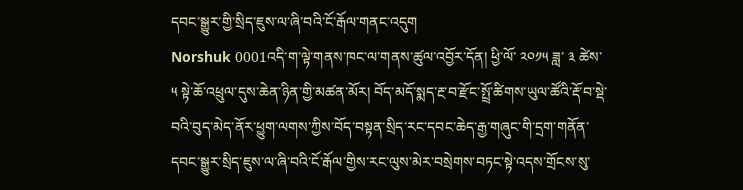དབང་སྒྱུར་གྱི་སྲིད་ཇུས་ལ་ཞི་བའི་ངོ་རྒོལ་གནང་འདུག
Norshuk 0001འདི་ག་ལྟེ་གནས་ཁང་ལ་གནས་ཚུལ་འབྱོར་དོན། ཕྱི་ལོ་ ༢༠༡༥ ཟླ་ ༣ ཚེས་ ༥ སྟེ་ཆོ་འཕྲུལ་དུས་ཆེན་ཉིན་གྱི་མཚན་མོར། བོད་མདོ་སྨད་རྔ་བ་རྫོང་སྤྲོ་ཚིགས་ཡུལ་ཚོའི་རྡོ་བ་སྡེ་བའི་བུད་མེད་ནོར་ཕྱུག་ལགས་ཀྱིས་བོད་བསྟན་སྲིད་རང་དབང་ཆེད་རྒྱ་གཞུང་གི་དྲག་གནོན་དབང་སྒྱུར་སྲིད་ཇུས་ལ་ཞི་བའི་ངོ་རྒོལ་གྱིས་རང་ལུས་མེར་བསྲེགས་བཏང་སྟེ་འདས་གྲོངས་སུ་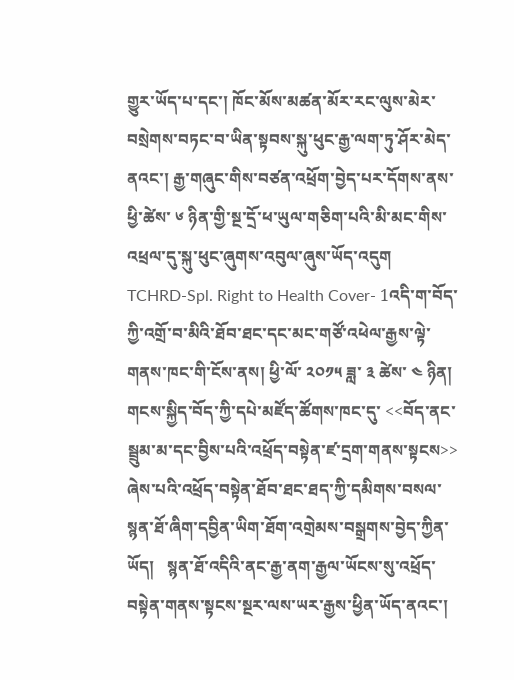གྱུར་ཡོད་པ་དང་། ཁོང་མོས་མཚན་མོར་རང་ལུས་མེར་བསྲེགས་བཏང་བ་ཡིན་སྟབས་སྐུ་ཕུང་རྒྱ་ལག་ཏུ་ཤོར་མེད་ནའང་། རྒྱ་གཞུང་གིས་བཙན་འཕྲོག་བྱེད་པར་དོགས་ནས་ཕྱི་ཚེས་ ༦ ཉིན་གྱི་སྔ་དྲོ་ཕ་ཡུལ་གཅིག་པའི་མི་མང་གིས་འཕྲལ་དུ་སྐུ་ཕུང་ཞུགས་འབུལ་ཞུས་ཡོད་འདུག
TCHRD-Spl. Right to Health Cover- 1འདི་ག་བོད་ཀྱི་འགྲོ་བ་མིའི་ཐོབ་ཐང་དང་མང་གཙོ་འཕེལ་རྒྱས་ལྟེ་གནས་ཁང་གི་ངོས་ནས། ཕྱི་ལོ་ ༢༠༡༥ ཟླ་ ༣ ཚེས་ ༤ ཉིན། གངས་སྐྱིད་བོད་ཀྱི་དཔེ་མཛོད་ཚོགས་ཁང་དུ་ <<བོད་ནང་སྦྲུམ་མ་དང་བྱིས་པའི་འཕྲོད་བསྟེན་ཛ་དྲག་གནས་སྟངས>> ཞེས་པའི་འཕྲོད་བསྟེན་ཐོབ་ཐང་ཐད་ཀྱི་དམིགས་བསལ་སྙན་ཐོ་ཞིག་དབྱིན་ཡིག་ཐོག་འགྲེམས་བསྒྲགས་བྱེད་ཀྱིན་ཡོད།   སྙན་ཐོ་འདིའི་ནང་རྒྱ་ནག་རྒྱལ་ཡོངས་སུ་འཕྲོད་བསྟེན་གནས་སྟངས་སྔར་ལས་ཡར་རྒྱས་ཕྱིན་ཡོད་ནའང་།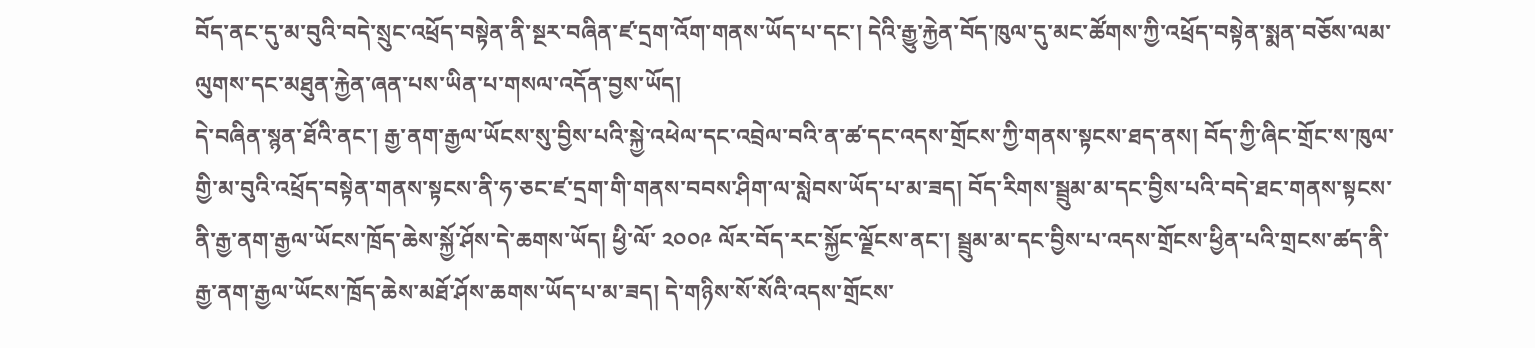བོད་ནང་དུ་མ་བུའི་བདེ་སྲུང་འཕྲོད་བསྟེན་ནི་སྔར་བཞིན་ཛ་དྲག་འོག་གནས་ཡོད་པ་དང་། དེའི་རྒྱུ་རྐྱེན་བོད་ཁུལ་དུ་མང་ཚོགས་ཀྱི་འཕྲོད་བསྟེན་སྨན་བཅོས་ལམ་ལུགས་དང་མཐུན་རྐྱེན་ཞན་པས་ཡིན་པ་གསལ་འདོན་བྱས་ཡོད།
དེ་བཞིན་སྙན་ཐོའི་ནང་། རྒྱ་ནག་རྒྱལ་ཡོངས་སུ་བྱིས་པའི་སྐྱེ་འཕེལ་དང་འབྲེལ་བའི་ན་ཚ་དང་འདས་གྲོངས་ཀྱི་གནས་སྟངས་ཐད་ནས། བོད་ཀྱི་ཞིང་གྲོང་ས་ཁུལ་གྱི་མ་བུའི་འཕྲོད་བསྟེན་གནས་སྟངས་ནི་ཧ་ཅང་ཛ་དྲག་གི་གནས་བབས་ཤིག་ལ་སླེབས་ཡོད་པ་མ་ཟད། བོད་རིགས་སྦྲུམ་མ་དང་བྱིས་པའི་བདེ་ཐང་གནས་སྟངས་ནི་རྒྱ་ནག་རྒྱལ་ཡོངས་ཁྲོད་ཆེས་སྐྱོ་ཤོས་དེ་ཆགས་ཡོད། ཕྱི་ལོ་ ༢༠༠༩ ལོར་བོད་རང་སྐྱོང་ལྗོངས་ནང་། སྦྲུམ་མ་དང་བྱིས་པ་འདས་གྲོངས་ཕྱིན་པའི་གྲངས་ཚད་ནི་རྒྱ་ནག་རྒྱལ་ཡོངས་ཁྲོད་ཆེས་མཐོ་ཤོས་ཆགས་ཡོད་པ་མ་ཟད། དེ་གཉིས་སོ་སོའི་འདས་གྲོངས་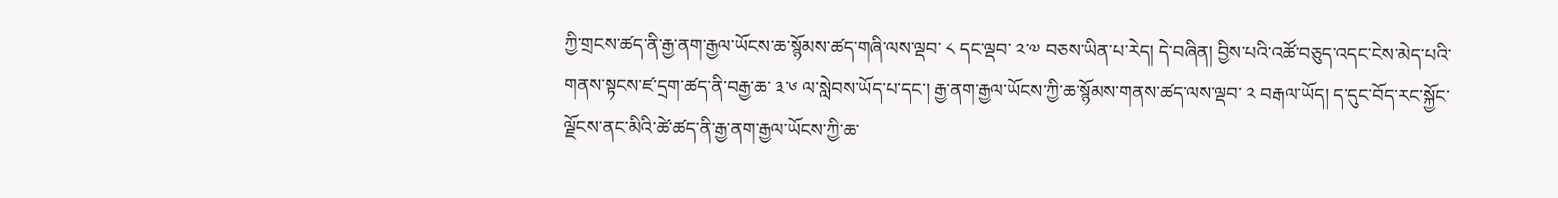ཀྱི་གྲངས་ཚད་ནི་རྒྱ་ནག་རྒྱལ་ཡོངས་ཆ་སྙོམས་ཚད་གཞི་ལས་ལྡབ་ ༨ དང་ལྡབ་ ༢་༧ བཅས་ཡིན་པ་རེད། དེ་བཞིན། བྱིས་པའི་འཚོ་བཅུད་འདང་ངེས་མེད་པའི་གནས་སྟངས་ཛ་དྲག་ཚད་ནི་བརྒྱ་ཆ་ ༣་༦ ལ་སླེབས་ཡོད་པ་དང་། རྒྱ་ནག་རྒྱལ་ཡོངས་ཀྱི་ཆ་སྙོམས་གནས་ཚད་ལས་ལྡབ་ ༢ བརྒལ་ཡོད། ད་དུང་བོད་རང་སྐྱོང་ལྗོངས་ནང་མིའི་ཚེ་ཚད་ནི་རྒྱ་ནག་རྒྱལ་ཡོངས་ཀྱི་ཆ་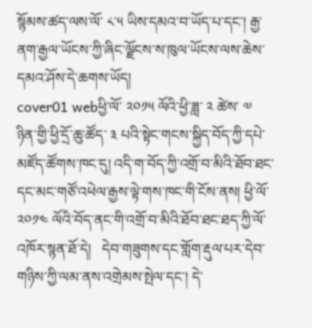སྙོམས་ཚད་ལས་ལོ་ ༨་༥ ཡིས་དམའ་བ་ཡོད་པ་དང་། རྒྱ་ནག་རྒྱལ་ཡོངས་ཀྱི་ཞིང་ལྗོངས་ས་ཁུལ་ཡོངས་ལས་ཆེས་དམའ་ཤོས་དེ་ཆགས་ཡོད།
cover01 webཕྱི་ལོ་ ༢༠༡༥ ལོའི་ཕྱི་ཟླ་ ༢ ཚེས་ ༧ ཉིན་གྱི་ཕྱི་དྲོ་ཆུ་ཚོད་ ༣ པའི་སྟེང་གངས་སྐྱིད་བོད་ཀྱི་དཔེ་མཛོད་ཚོགས་ཁང་དུ། འདི་ག་བོད་ཀྱི་འགྲོ་བ་མིའི་ཐོབ་ཐང་དང་མང་གཙོ་འཕེལ་རྒྱས་ལྟེ་གས་ཁང་གི་ངོས་ནས། ཕྱི་ལོ་ ༢༠༡༤ ལོའི་བོད་ནང་གི་འགྲོ་བ་མིའི་ཐོབ་ཐང་ཐད་ཀྱི་ལོ་འཁོར་སྙན་ཐོ་དེ།   དེབ་གཟུགས་དང་གློག་རྡུལ་པར་དེབ་གཉིས་ཀྱི་ལམ་ནས་འགྲེམས་སྤེལ་དང་། དེ་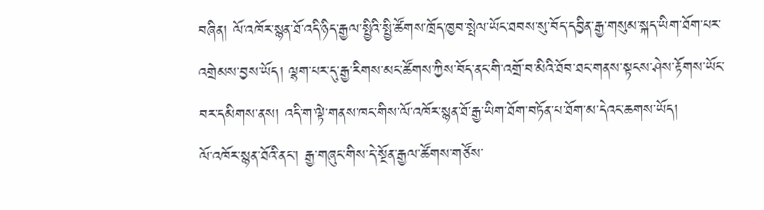བཞིན། ལོ་འཁོར་སྙན་ཐོ་འདི་ཉིད་རྒྱལ་སྤྱིའི་སྤྱི་ཚོགས་ཁྲོད་ཁྱབ་སྤེལ་ཡོང་ཐབས་སུ་བོད་དབྱིན་རྒྱ་གསུམ་སྐད་ཡིག་ཐོག་པར་འགྲེམས་བྱས་ཡོད། ལྷག་པར་དུ་རྒྱ་རིགས་མང་ཚོགས་ཀྱིས་བོད་ནང་གི་འགྲོ་བ་མིའི་ཐོབ་ཐང་གནས་སྟངས་ཤེས་རྟོགས་ཡོང་བར་དམིགས་ནས། འདི་ག་ལྟེ་གནས་ཁང་གིས་ལོ་འཁོར་སྙན་ཐོ་རྒྱ་ཡིག་ཐོག་བཏོན་པ་ཐོག་མ་དེའང་ཆགས་ཡོད།
ལོ་འཁོར་སྙན་ཐོའི་ནང་། རྒྱ་གཞུང་གིས་དེ་སྔོན་རྒྱལ་ཚོགས་གཙོས་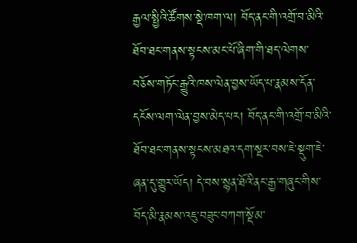རྒྱལ་སྤྱིའི་ཚོགས་སྡེ་ཁག་ལ། བོད་ནང་གི་འགྲོ་བ་མིའི་ཐོབ་ཐང་གནས་སྟངས་མང་པོ་ཞིག་གི་ཐད་ལེགས་བཅོས་གཏོང་རྒྱུའི་ཁས་ལེན་བྱས་ཡོད་པ་རྣམས་དོན་དངོས་ལག་ལེན་བྱས་མེད་པར། བོད་ནང་གི་འགྲོ་བ་མིའི་ཐོབ་ཐང་གནས་སྟངས་མཐའ་དག་སྔར་བས་ཇེ་སྡུག་ཇེ་ཞན་དུ་གྱུར་ཡོད། དེ་བས་སྙན་ཐོའི་ནང་རྒྱ་གཞུང་གིས་བོད་མི་རྣམས་འཇུ་བཟུང་བཀག་སྡོམ་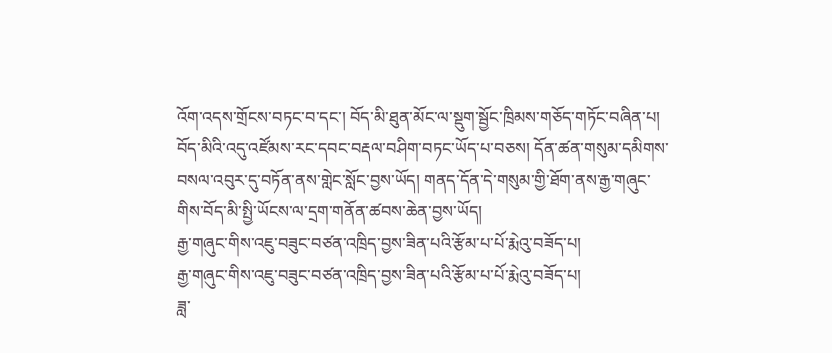འོག་འདས་གྲོངས་བཏང་བ་དང་། བོད་མི་ཐུན་མོང་ལ་སྡུག་སྦྱོང་ཁྲིམས་གཅོད་གཏོང་བཞིན་པ། བོད་མིའི་འདུ་འཛོམས་རང་དབང་བརྡལ་བཤིག་བཏང་ཡོད་པ་བཅས། དོན་ཚན་གསུམ་དམིགས་བསལ་འབུར་དུ་བཏོན་ནས་གླེང་སློང་བྱས་ཡོད། གནད་དོན་དེ་གསུམ་གྱི་ཐོག་ནས་རྒྱ་གཞུང་གིས་བོད་མི་སྤྱི་ཡོངས་ལ་དྲག་གནོན་ཚབས་ཆེན་བྱས་ཡོད།
རྒྱ་གཞུང་གིས་འཇུ་བཟུང་བཙན་འཁྲིད་བྱས་ཟིན་པའི་རྩོམ་པ་པོ་རྨེའུ་བཟོད་པ།
རྒྱ་གཞུང་གིས་འཇུ་བཟུང་བཙན་འཁྲིད་བྱས་ཟིན་པའི་རྩོམ་པ་པོ་རྨེའུ་བཟོད་པ།
ཟླ་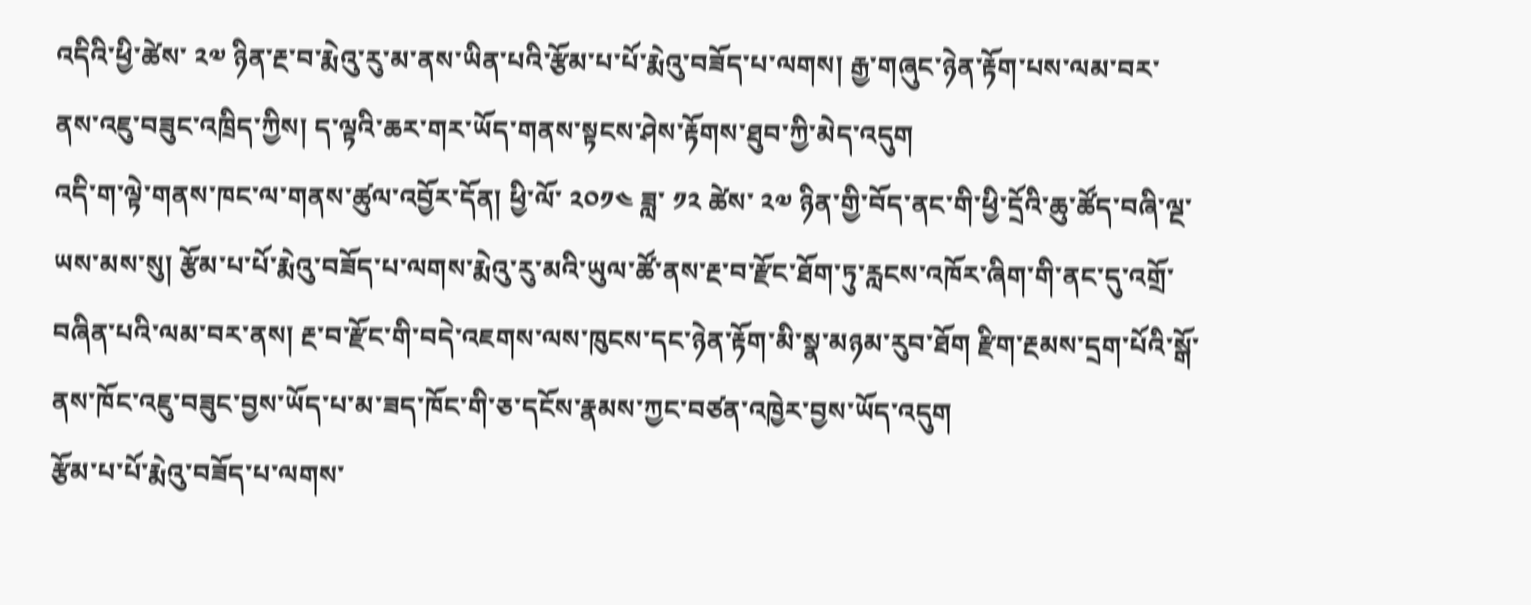འདིའི་ཕྱི་ཚེས་ ༢༧ ཉིན་རྔ་བ་རྨེའུ་རུ་མ་ནས་ཡིན་པའི་རྩོམ་པ་པོ་རྨེའུ་བཟོད་པ་ལགས། རྒྱ་གཞུང་ཉེན་རྟོག་པས་ལམ་བར་ནས་འཇུ་བཟུང་འཁྲིད་ཀྱིས། ད་ལྟའི་ཆར་གར་ཡོད་གནས་སྟངས་ཤེས་རྟོགས་ཐུབ་ཀྱི་མེད་འདུག
འདི་ག་ལྟེ་གནས་ཁང་ལ་གནས་ཚུལ་འབྱོར་དོན། ཕྱི་ལོ་ ༢༠༡༤ ཟླ་ ༡༢ ཚེས་ ༢༧ ཉིན་གྱི་བོད་ནང་གི་ཕྱི་དྲོའི་ཆུ་ཚོད་བཞི་ལྔ་ཡས་མས་སུ། རྩོམ་པ་པོ་རྨེའུ་བཟོད་པ་ལགས་རྨེའུ་རུ་མའི་ཡུལ་ཚོ་ནས་རྔ་བ་རྫོང་ཐོག་ཏུ་རླངས་འཁོར་ཞིག་གི་ནང་དུ་འགྲོ་བཞིན་པའི་ལམ་བར་ནས། རྔ་བ་རྫོང་གི་བདེ་འཇགས་ལས་ཁུངས་དང་ཉེན་རྟོག་མི་སྣ་མཉམ་རུབ་ཐོག རྫིག་རྔམས་དྲག་པོའི་སྒོ་ནས་ཁོང་འཇུ་བཟུང་བྱས་ཡོད་པ་མ་ཟད་ཁོང་གི་ཅ་དངོས་རྣམས་ཀྱང་བཙན་འཁྱེར་བྱས་ཡོད་འདུག
རྩོམ་པ་པོ་རྨེའུ་བཟོད་པ་ལགས་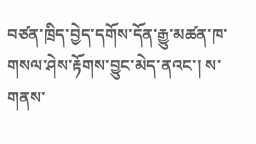བཙན་ཁྲིད་བྱེད་དགོས་དོན་རྒྱུ་མཚན་ཁ་གསལ་ཤེས་རྟོགས་བྱུང་མེད་ནའང་། ས་གནས་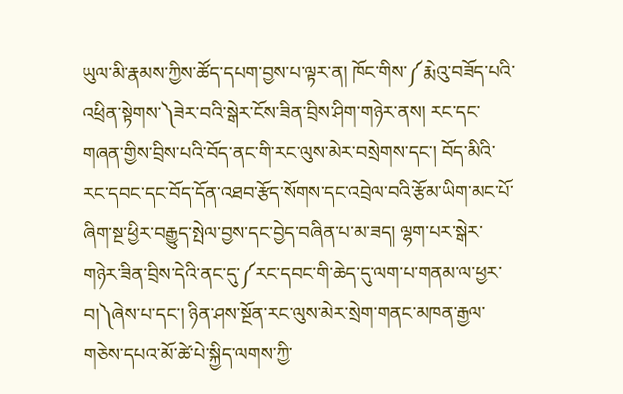ཡུལ་མི་རྣམས་ཀྱིས་ཚོད་དཔག་བྱས་པ་ལྟར་ན། ཁོང་གིས་༼རྨེའུ་བཟོད་པའི་འཕྲིན་སྟེགས་༽ཟེར་བའི་སྒེར་ངོས་ཟིན་བྲིས་ཤིག་གཉེར་ནས། རང་དང་གཞན་གྱིས་བྲིས་པའི་བོད་ནང་གི་རང་ལུས་མེར་བསྲེགས་དང་། བོད་མིའི་རང་དབང་དང་བོད་དོན་འཐབ་རྩོད་སོགས་དང་འབྲེལ་བའི་རྩོམ་ཡིག་མང་པོ་ཞིག་སྔ་ཕྱིར་བརྒྱུད་སྤེལ་བྱས་དང་བྱེད་བཞིན་པ་མ་ཟད། ལྷག་པར་སྒེར་གཉེར་ཟིན་བྲིས་དེའི་ནང་དུ་༼རང་དབང་གི་ཆེད་དུ་ལག་པ་གནམ་ལ་ཕྱར་བ།༽ཞེས་པ་དང་། ཉིན་ཤས་སྔོན་རང་ལུས་མེར་སྲེག་གནང་མཁན་རྒྱལ་གཅེས་དཔའ་མོ་ཚེ་པེ་སྐྱིད་ལགས་ཀྱི་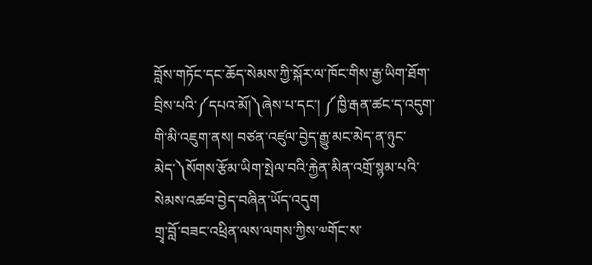བློས་གཏོང་དང་ཆོད་སེམས་ཀྱི་སྐོར་ལ་ཁོང་གིས་རྒྱ་ཡིག་ཐོག་བྲིས་པའི་༼དཔའ་མོ།༽ཞེས་པ་དང་། ༼ཁྱི་རྒན་ཚང་ད་འདུག་གི་མི་འཇུག་ནས། བཙན་འཛུལ་བྱེད་རྒྱུ་མང་མེད་ན་ཉུང་མེད་༽སོགས་རྩོམ་ཡིག་སྤེལ་བའི་རྐྱེན་མིན་འགྲོ་སྙམ་པའི་སེམས་འཚབ་བྱེད་བཞིན་ཡོད་འདུག
གྲྭ་བློ་བཟང་འཕྲིན་ལས་ལགས་ཀྱིས་༧གོང་ས་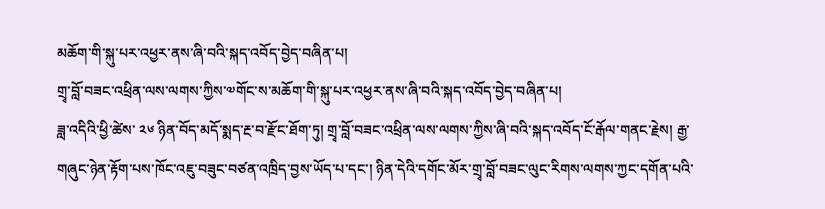མཆོག་གི་སྐུ་པར་འཕྱར་ནས་ཞི་བའི་སྐད་འབོད་བྱེད་བཞིན་པ།
གྲྭ་བློ་བཟང་འཕྲིན་ལས་ལགས་ཀྱིས་༧གོང་ས་མཆོག་གི་སྐུ་པར་འཕྱར་ནས་ཞི་བའི་སྐད་འབོད་བྱེད་བཞིན་པ།
ཟླ་འདིའི་ཕྱི་ཚེས་ ༢༦ ཉིན་བོད་མདོ་སྨད་རྔ་བ་རྫོང་ཐོག་ཏུ། གྲྭ་བློ་བཟང་འཕྲིན་ལས་ལགས་ཀྱིས་ཞི་བའི་སྐད་འབོད་ངོ་རྒོལ་གནང་རྗེས། རྒྱ་གཞུང་ཉེན་རྟོག་པས་ཁོང་འཇུ་བཟུང་བཙན་འཁྲིད་བྱས་ཡོད་པ་དང་། ཉིན་དེའི་དགོང་མོར་གྲྭ་བློ་བཟང་ལུང་རིགས་ལགས་ཀྱང་དགོན་པའི་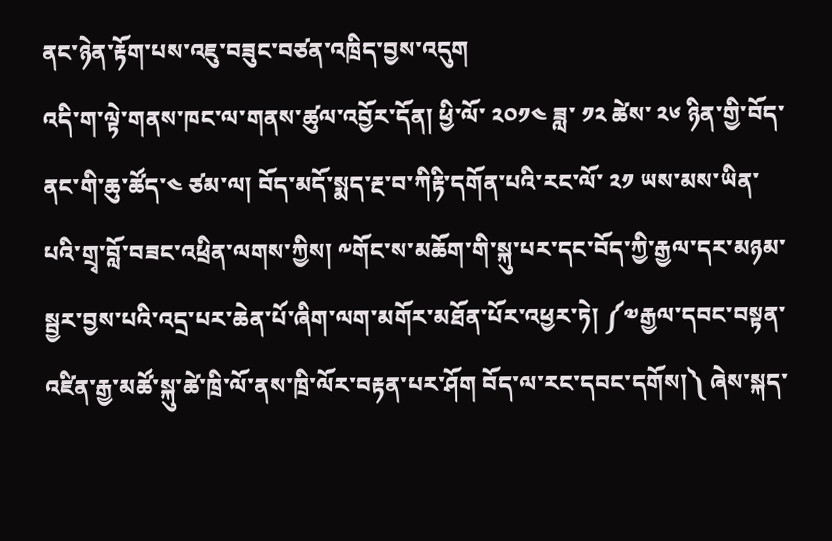ནང་ཉེན་རྟོག་པས་འཇུ་བཟུང་བཙན་འཁྲིད་བྱས་འདུག
འདི་ག་ལྟེ་གནས་ཁང་ལ་གནས་ཚུལ་འབྱོར་དོན། ཕྱི་ལོ་ ༢༠༡༤ ཟླ་ ༡༢ ཚེས་ ༢༦ ཉིན་གྱི་བོད་ནང་གི་ཆུ་ཚོད་༤ ཙམ་ལ། བོད་མདོ་སྨད་རྔ་བ་ཀིརྟི་དགོན་པའི་རང་ལོ་ ༢༡ ཡས་མས་ཡིན་པའི་གྲྭ་བློ་བཟང་འཕྲིན་ལགས་ཀྱིས། ༸གོང་ས་མཆོག་གི་སྐུ་པར་དང་བོད་ཀྱི་རྒྱལ་དར་མཉམ་སྦྱར་བྱས་པའི་འདྲ་པར་ཆེན་པོ་ཞིག་ལག་མགོར་མཐོན་པོར་འཕྱར་ཏེ། ༼༧རྒྱལ་དབང་བསྟན་འཛིན་རྒྱ་མཚོ་སྐུ་ཚེ་ཁྲི་ལོ་ནས་ཁྲི་ལོར་བརྟན་པར་ཤོག བོད་ལ་རང་དབང་དགོས།༽ ཞེས་སྐད་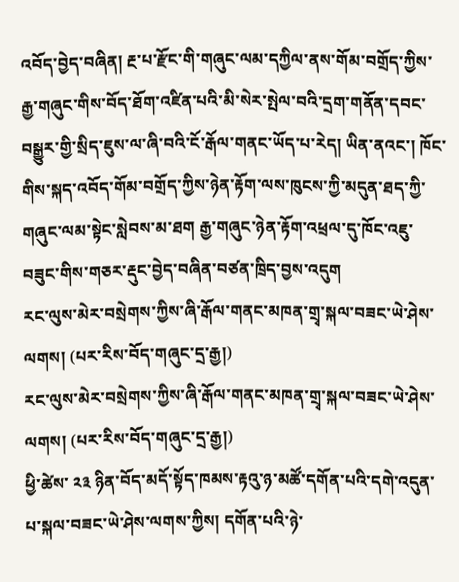འབོད་བྱེད་བཞིན། རྔ་པ་རྫོང་གི་གཞུང་ལམ་དཀྱིལ་ནས་གོམ་བགྲོད་ཀྱིས་རྒྱ་གཞུང་གིས་བོད་ཐོག་འཛིན་པའི་མི་སེར་སྤེལ་བའི་དྲག་གནོན་དབང་བསྒྱུར་གྱི་སྲིད་ཇུས་ལ་ཞི་བའི་ངོ་རྒོལ་གནང་ཡོད་པ་རེད། ཡིན་ནའང་། ཁོང་གིས་སྐད་འབོད་གོམ་བགྲོད་ཀྱིས་ཉེན་རྟོག་ལས་ཁུངས་ཀྱི་མདུན་ཐད་ཀྱི་གཞུང་ལམ་སྟེང་སླེབས་མ་ཐག རྒྱ་གཞུང་ཉེན་རྟོག་འཕྲལ་དུ་ཁོང་འཇུ་བཟུང་གིས་གཅར་རྡུང་བྱེད་བཞིན་བཙན་ཁྲིད་བྱས་འདུག
རང་ལུས་མེར་བསྲེགས་ཀྱིས་ཞི་རྒོལ་གནང་མཁན་གྲྭ་སྐལ་བཟང་ཡེ་ཤེས་ལགས། (པར་རིས་བོད་གཞུང་དྲ་རྒྱ།)
རང་ལུས་མེར་བསྲེགས་ཀྱིས་ཞི་རྒོལ་གནང་མཁན་གྲྭ་སྐལ་བཟང་ཡེ་ཤེས་ལགས། (པར་རིས་བོད་གཞུང་དྲ་རྒྱ།)
ཕྱི་ཚེས་ ༢༣ ཉིན་བོད་མདོ་སྟོད་ཁམས་རྟའུ་ཉ་མཚོ་དགོན་པའི་དགེ་འདུན་པ་སྐལ་བཟང་ཡེ་ཤེས་ལགས་ཀྱིས། དགོན་པའི་ཉེ་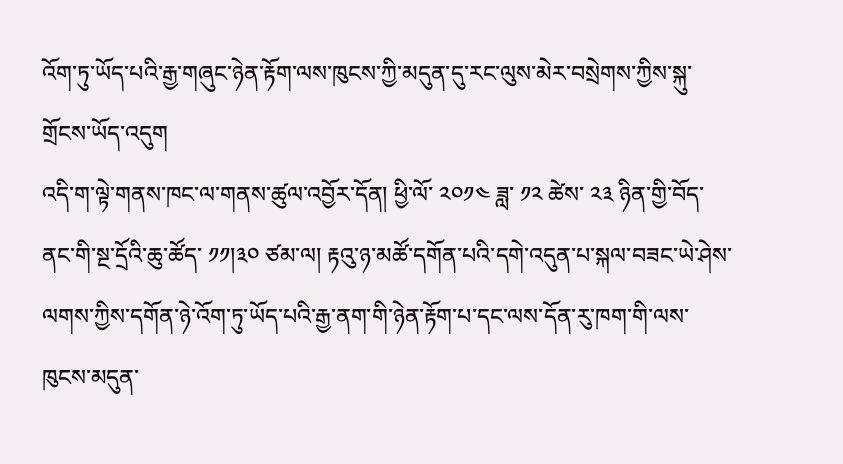འོག་ཏུ་ཡོད་པའི་རྒྱ་གཞུང་ཉེན་རྟོག་ལས་ཁུངས་ཀྱི་མདུན་དུ་རང་ལུས་མེར་བསྲེགས་ཀྱིས་སྐུ་གྲོངས་ཡོད་འདུག
འདི་ག་ལྟེ་གནས་ཁང་ལ་གནས་ཚུལ་འབྱོར་དོན། ཕྱི་ལོ་ ༢༠༡༤ ཟླ་ ༡༢ ཚེས་ ༢༣ ཉིན་གྱི་བོད་ནང་གི་སྔ་དྲོའི་ཆུ་ཚོད་ ༡༡།༣༠ ཙམ་ལ། རྟའུ་ཉ་མཚོ་དགོན་པའི་དགེ་འདུན་པ་སྐལ་བཟང་ཡེ་ཤེས་ལགས་ཀྱིས་དགོན་ཉེ་འོག་ཏུ་ཡོད་པའི་རྒྱ་ནག་གི་ཉེན་རྟོག་པ་དང་ལས་དོན་རུ་ཁག་གི་ལས་ཁུངས་མདུན་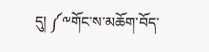དུ། ༼༸གོང་ས་མཆོག་བོད་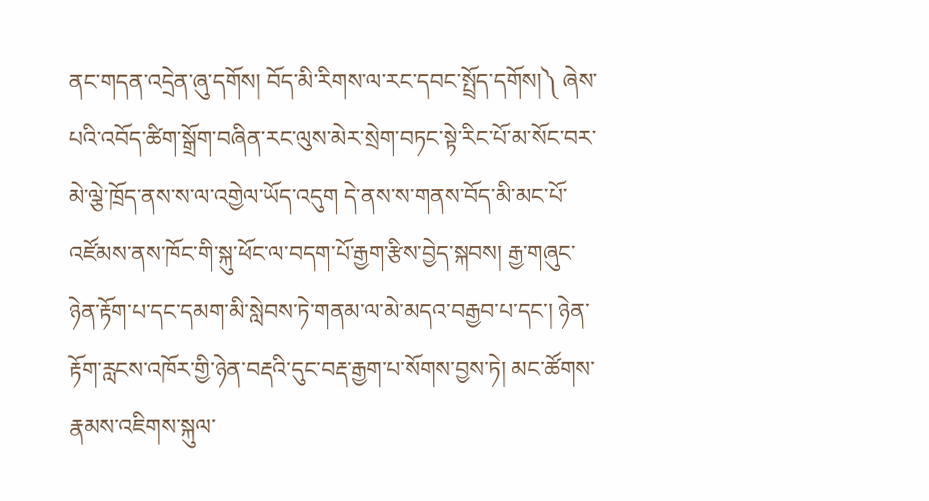ནང་གདན་འདྲེན་ཞུ་དགོས། བོད་མི་རིགས་ལ་རང་དབང་སྤྲོད་དགོས།༽ ཞེས་པའི་འབོད་ཚིག་སྒྲོག་བཞིན་རང་ལུས་མེར་སྲེག་བཏང་སྟེ་རིང་པོ་མ་སོང་བར་མེ་ལྕེ་ཁྲོད་ནས་ས་ལ་འགྱེལ་ཡོད་འདུག དེ་ནས་ས་གནས་བོད་མི་མང་པོ་འཛོམས་ནས་ཁོང་གི་སྐུ་ཕོང་ལ་བདག་པོ་རྒྱག་རྩིས་བྱེད་སྐབས། རྒྱ་གཞུང་ཉེན་རྟོག་པ་དང་དམག་མི་སླེབས་ཏེ་གནམ་ལ་མེ་མདའ་བརྒྱབ་པ་དང་། ཉེན་རྟོག་རླངས་འཁོར་གྱི་ཉེན་བརྡའི་དུང་བརྡ་རྒྱག་པ་སོགས་བྱས་ཏེ། མང་ཚོགས་རྣམས་འཇིགས་སྐུལ་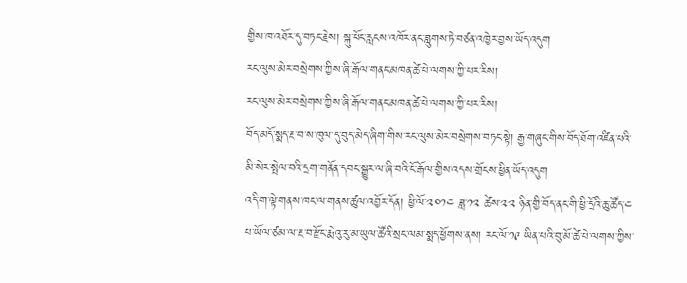གྱིས་ཁ་འཐོར་དུ་བཏང་རྗེས། སྐུ་ཕོང་རླངས་འཁོར་ནང་བླུགས་ཏེ་བཙན་འཁྱེར་བྱས་ཡོད་འདུག
རང་ལུས་མེར་བསྲེགས་ཀྱིས་ཞི་རྒོལ་གནང་མཁན་ཚེ་པེ་ལགས་ཀྱི་པར་རིས།
རང་ལུས་མེར་བསྲེགས་ཀྱིས་ཞི་རྒོལ་གནང་མཁན་ཚེ་པེ་ལགས་ཀྱི་པར་རིས།
བོད་མདོ་སྨད་རྔ་བ་ས་ཁུལ་དུ་བུད་མེད་ཞིག་གིས་རང་ལུས་མེར་བསྲེགས་བཏང་སྟེ། རྒྱ་གཞུང་གིས་བོད་ཐོག་འཛིན་པའི་མི་སེར་སྤེལ་བའི་དྲག་གནོན་དབང་སྒྱུར་ལ་ཞི་བའི་ངོ་རྒོལ་གྱིས་འདས་གྲོངས་ཕྱིན་ཡོད་འདུག
འདི་ག་ལྟེ་གནས་ཁང་ལ་གནས་ཚུལ་འབྱོར་དོན། ཕྱི་ལོ་༢༠༡༤ ཟླ་༡༢ ཚེས་༢༢ ཉིན་གྱི་བོད་ནང་གི་ཕྱི་དྲོའི་ཆུ་ཚོད་༤ པ་ཡོལ་ཙམ་ལ་རྔ་བ་རྫོང་རྨེའུ་རུ་མ་ཡུལ་ཚོའི་སྲང་ལམ་སྨད་ཕྱོགས་ནས། རང་ལོ་༡༩ ཡིན་པའི་བུ་མོ་ཚེ་པེ་ལགས་ཀྱིས་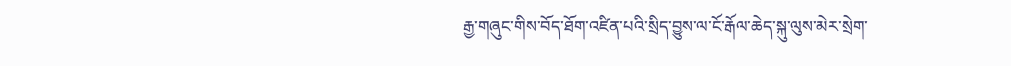རྒྱ་གཞུང་གིས་བོད་ཐོག་འཛིན་པའི་སྲིད་བྱུས་ལ་ངོ་རྒོལ་ཆེད་སྐུ་ལུས་མེར་སྲེག་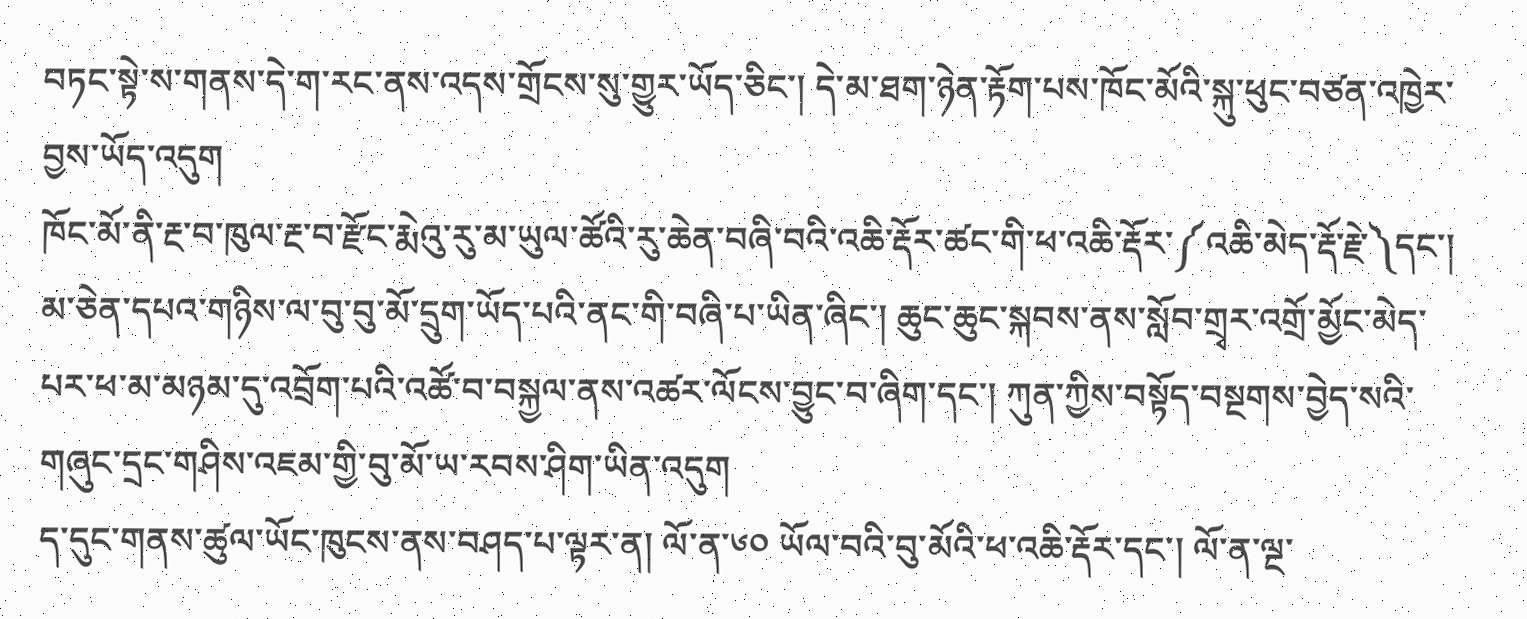བཏང་སྟེ་ས་གནས་དེ་ག་རང་ནས་འདས་གྲོངས་སུ་གྱུར་ཡོད་ཅིང་། དེ་མ་ཐག་ཉེན་རྟོག་པས་ཁོང་མོའི་སྐུ་ཕུང་བཙན་འཁྱེར་བྱས་ཡོད་འདུག
ཁོང་མོ་ནི་རྔ་བ་ཁུལ་རྔ་བ་རྫོང་རྨེའུ་རུ་མ་ཡུལ་ཚོའི་རུ་ཆེན་བཞི་བའི་འཆི་རྡོར་ཚང་གི་ཕ་འཆི་རྡོར་༼འཆི་མེད་རྡོ་རྗེ་༽དང་། མ་ཅེན་དཔའ་གཉིས་ལ་བུ་བུ་མོ་དྲུག་ཡོད་པའི་ནང་གི་བཞི་པ་ཡིན་ཞིང་། ཆུང་ཆུང་སྐབས་ནས་སློབ་གྲྭར་འགྲོ་མྱོང་མེད་པར་ཕ་མ་མཉམ་དུ་འབྲོག་པའི་འཚོ་བ་བསྐྱལ་ནས་འཚར་ལོངས་བྱུང་བ་ཞིག་དང་། ཀུན་ཀྱིས་བསྟོད་བསྔགས་བྱེད་སའི་གཞུང་དྲང་གཤིས་འཇམ་གྱི་བུ་མོ་ཡ་རབས་ཤིག་ཡིན་འདུག
ད་དུང་གནས་ཚུལ་ཡོང་ཁུངས་ནས་བཤད་པ་ལྟར་ན། ལོ་ན་༦༠ ཡོལ་བའི་བུ་མོའི་ཕ་འཆི་རྡོར་དང་། ལོ་ན་ལྔ་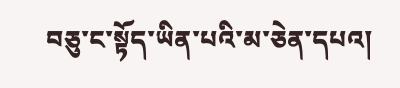བཅུ་ང་སྟོད་ཡིན་པའི་མ་ཅེན་དཔའ།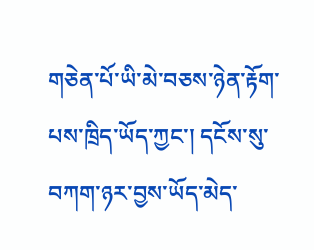གཅེན་པོ་ཡི་མེ་བཅས་ཉེན་རྟོག་པས་ཁྲིད་ཡོད་ཀྱང་། དངོས་སུ་བཀག་ཉར་བྱས་ཡོད་མེད་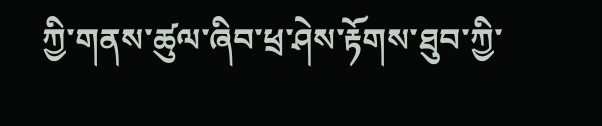ཀྱི་གནས་ཚུལ་ཞིབ་ཕྲ་ཤེས་རྟོགས་ཐུབ་ཀྱི་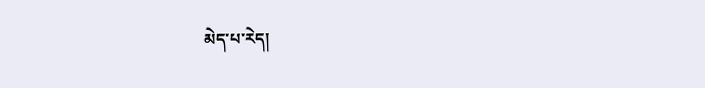མེད་པ་རེད།